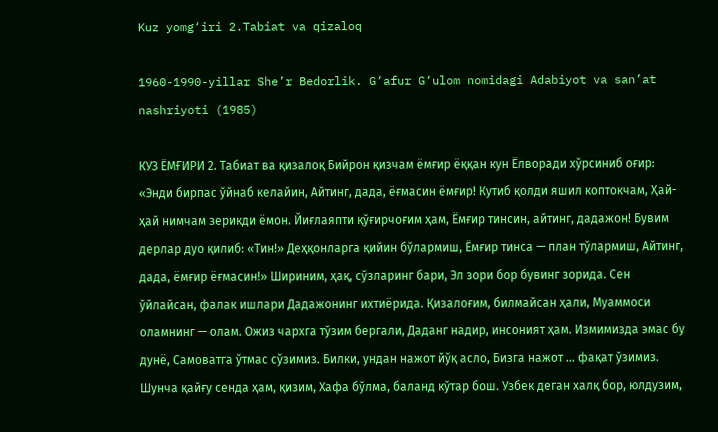Kuz yomg‘iri 2.Tabiat va qizaloq

1960-1990-yillar She’r Bedorlik. G‘afur G‘ulom nomidagi Adabiyot va san’at nashriyoti (1985)

КУЗ ЁМҒИРИ 2. Табиат ва қизалоқ Бийрон қизчам ёмғир ёққан кун Ёлворади хўрсиниб оғир: «Энди бирпас ўйнаб келайин, Айтинг, дада, ёғмасин ёмғир! Кутиб қолди яшил коптокчам, Ҳай-ҳай нимчам зерикди ёмон. Йиғлаяпти қўғирчоғим ҳам, Ёмғир тинсин, айтинг, дадажон! Бувим дерлар дуо қилиб: «Тин!» Деҳқонларга қийин бўлармиш, Ёмғир тинса — план тўлармиш, Айтинг, дада, ёмғир ёғмасин!» Шириним, ҳақ, сўзларинг бари, Эл зори бор бувинг зорида. Сен ўйлайсан, фалак ишлари Дадажонинг ихтиёрида. Қизалоғим, билмайсан ҳали, Муаммоси оламнинг — олам. Ожиз чархга тўзим бергали, Даданг надир, инсоният ҳам. Измимизда эмас бу дунё, Самоватга ўтмас сўзимиз. Билки, ундан нажот йўқ асло, Бизга нажот ... фақат ўзимиз. Шунча қайғу сенда ҳам, қизим, Хафа бўлма, баланд кўтар бош. Узбек деган халқ бор, юлдузим,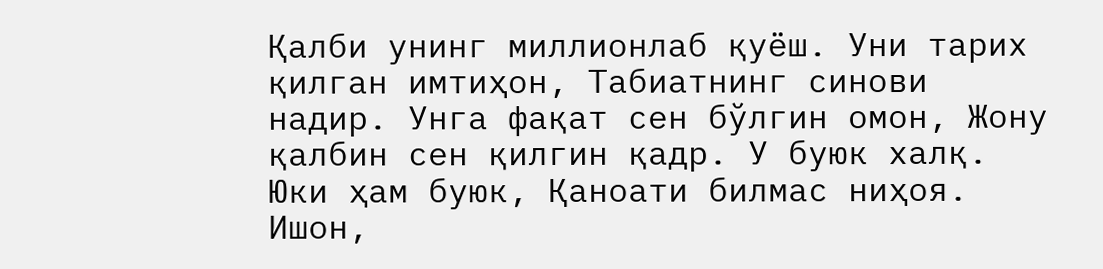Қалби унинг миллионлаб қуёш. Уни тарих қилган имтиҳон, Табиатнинг синови надир. Унга фақат сен бўлгин омон, Жону қалбин сен қилгин қадр. У буюк халқ. Юки ҳам буюк, Қаноати билмас ниҳоя. Ишон,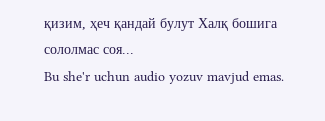қизим, ҳеч қандай булут Халқ бошига сололмас соя...
Bu she'r uchun audio yozuv mavjud emas.